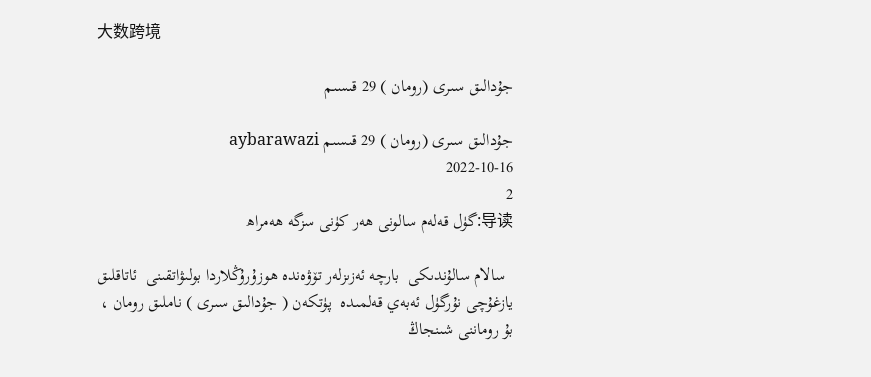大数跨境

جۇدالىق سىرى (رومان ) 29 قىسىم

جۇدالىق سىرى (رومان ) 29 قىسىم aybarawazi
2022-10-16
2
导读:گۈل قەلەم سالونى ھەر كۈنى سزگە ھەمراھ

  سالام سالۇندىكى  بارچە ئەزىزلەر تۆۋەندە ھوزۇرۇڭلاردا بولىۋاتقىنى  ئاتاقلىق يازغۇچى نۇرگۈل ئەبەي قەلمىدە  پۈتكەن ( جۇدالىق سىرى ) ناملىق رومان ،  بۇ روماننى شىنجاڭ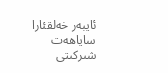ئايبەر خەلقئارا ساياھەت شىركىتى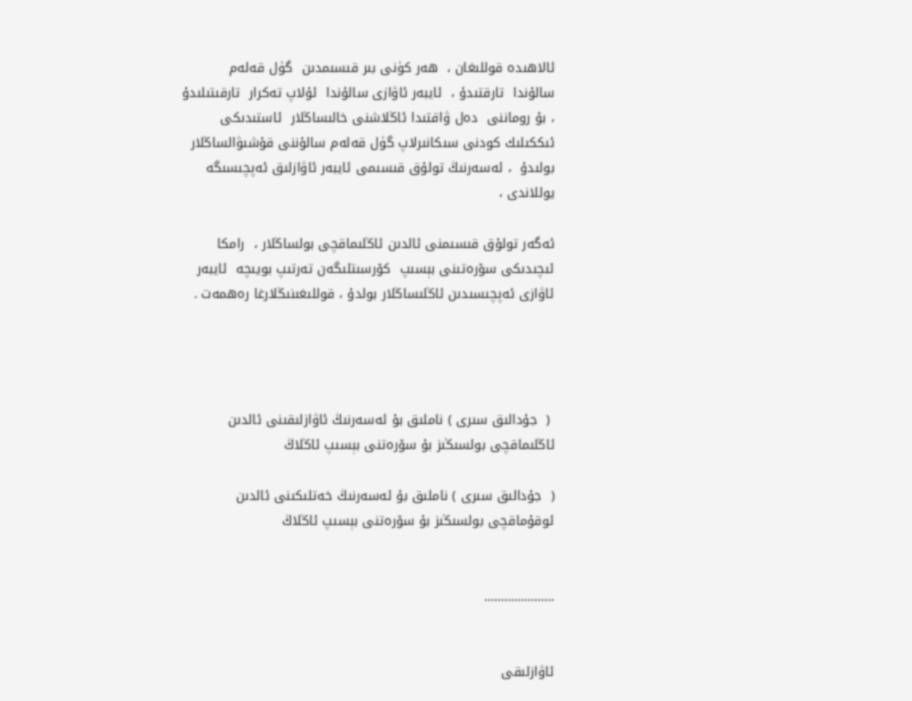ئالاھىدە قوللىغان ،  ھەر كۈنى بىر قىسىمدىن  گۈل قەلەم   سالۇندا  تارقتىدۇ ،  ئايبەر ئاۋازى سالۇندا  ئۇلاپ تەكرار  تارقىتىلىدۇ ، بۇ روماننى  دەل ۋاقتىدا ئاڭلاشنى خالىساڭلار  ئاستىدىكى ئىككىلىك كودنى سىكانىرلاپ گۈل قەلەم سالۇننى قۇشىۋالساڭلار بولىدۇ  ، ئەسەرنىڭ تولۇق قىسىمى ئايبەر ئاۋازلىق ئەپچىسىگە يوللاندى ،

ئەگەر تولۇق قىسىمنى ئالدىن ئاڭلىماقچى بولساڭلار ،  رامكا ئىچىدىكى سۆرەتىنى بېسىپ  كۆرسىتلىگەن تەرتىپ بويىچە  ئايبەر ئاۋازى ئەپچىسىدىن ئاڭلىساڭلار بولدۇ ، قوللىغىنىڭلارغا رەھمەت .




 (  جۇدالىق سىرى ) ناملىق بۇ ئەسەرنىڭ ئاۋازلىقىنى ئالدىن ئاڭلىماقچى بولسىڭىز بۇ سۆرەتنى بېسىپ ئاڭلاڭ

(  جۇدالىق سىرى ) ناملىق بۇ ئەسەرنىڭ خەتلىكىنى ئالدىن ئوقۇماقچى بولسىڭىز بۇ سۆرەتنى بېسىپ ئاڭلاڭ


…………………


ئاۋازلىقى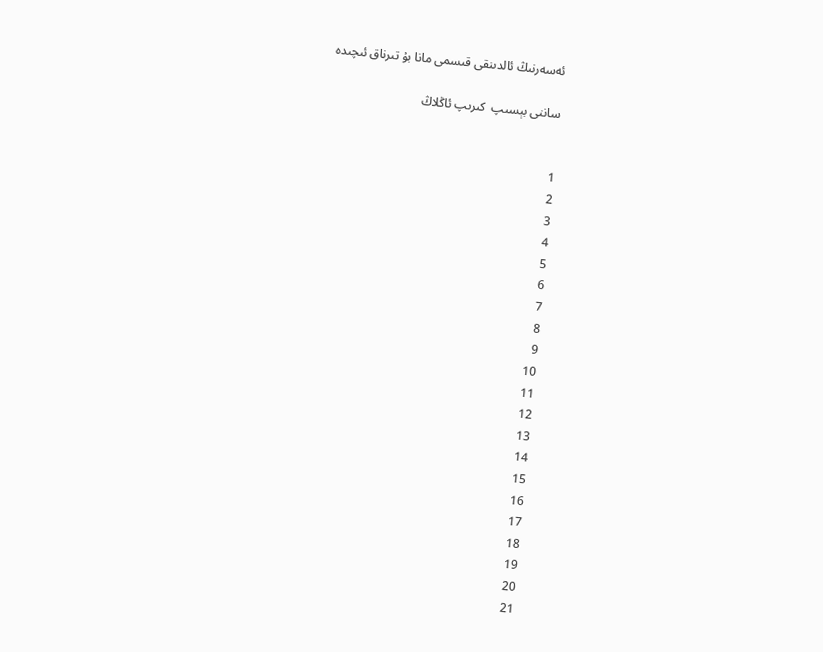ئەسەرنىڭ ئالدىنقى قىسمى مانا بۇ تىرناق ئىچىدە

ساننى بېسىپ  كىرىپ ئاڭلاڭ


1
2
3
4
5
6
7
8
9
10
11
12
13
14
15
16
17
18
19
20
21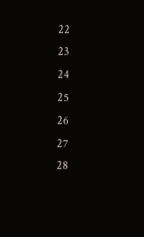22
23
24
25
26
27
28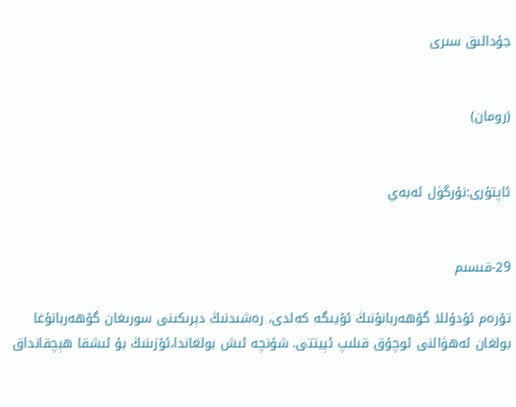جۇدالىق سىرى


(رومان)


ئاپتۇرى:نۇرگۈل ئەبەي


29-قىسىم

تۆرەم ئۇدۇللا گۆھەربانۇنىڭ ئۆيىگە كەلدى، رەشىدنىڭ دېرىكىنى سورىغان گۆھەربانۇغا بولغان ئەھۋالنى ئوچۇق قىلىپ ئېيتتى. شۇنچە ئىش بولغاندا،ئۆزىنىڭ بۇ ئىشقا ھېچقانداق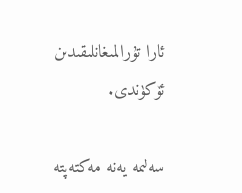ئارا تۇرالمىغانلىقىدىن ئۆكۈندى.

سەلىمە يەنە مەكتەپتە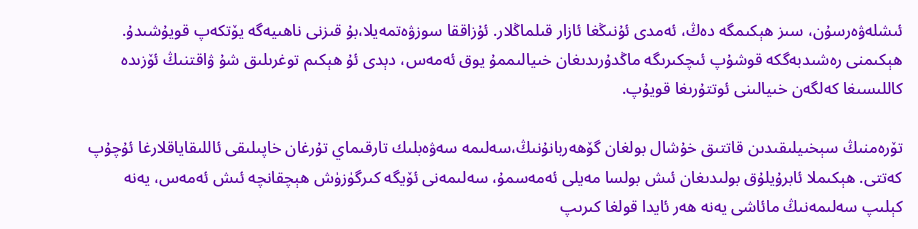ئىشلەۋەرسۇن، سىز ھېكىمگە دەڭ، ئەمدى ئۇنىڭغا ئازار قىلماڭلار. ئۇزاققا سوزۋەتمەيلا،بۇ قىزنى ناھىيەگە يۆتكەپ قويۇشىدۇ. ھېكىمنى رەشىدبەگكە قوشۇپ ئىچكىرىگە ماڭدۇرىدىغان خىيالىممۇ يوق ئەمەس، دېدى ئۇ ھېكىم توغرىلىق شۇ ۋاقتنىڭ ئۆزىدە كاللىسىغا كەلگەن خىيالىنى ئوتتۇرىغا قويۇپ.

تۆرەمنىڭ سېخىيلىقىدىن قاتتىق خۇشال بولغان گۆھەربانۇنىڭ،سەلىمە سەۋەبلىك تارقىماي تۇرغان خاپىلىقى ئاللىقاياقلارغا ئۇچۇپ كەتتى. ھېكىملا ئابرۇيلۇق بولىدىغان ئىش بولسا مەيلى ئەمەسمۇ، سەلىمەنى ئۆيگە كىرگۈزۈش ھېچقانچە ئىش ئەمەس، يەنە كېلىپ سەلىمەنىڭ مائاشى يەنە ھەر ئايدا قولغا كىرىپ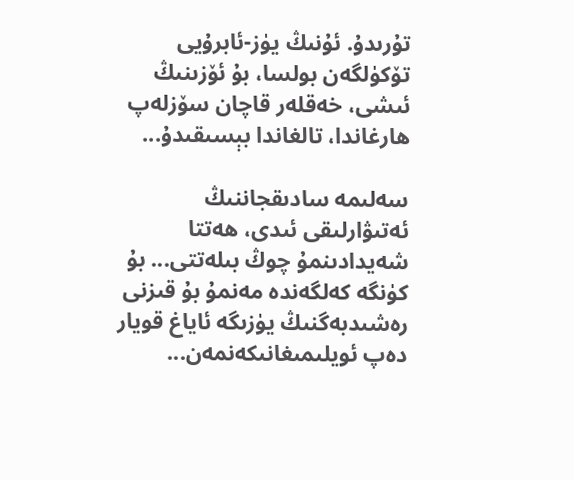تۇرىدۇ. ئۇنىڭ يۈز-ئابرۇيى تۆكۈلگەن بولسا، بۇ ئۆزىنىڭ ئىشى، خەقلەر قاچان سۆزلەپ ھارغاندا، تالغاندا بېسىقىدۇ...

سەلىمە سادىقجاننىڭ ئەتىۋارلىقى ئىدى، ھەتتا شەيدادىنمۇ چوڭ بىلەتتى... بۇ كۈنگە كەلگەندە مەنمۇ بۇ قىزنى رەشىدبەگنىڭ يۈزىگە ئاياغ قويار دەپ ئويلىمىغانىكەنمەن...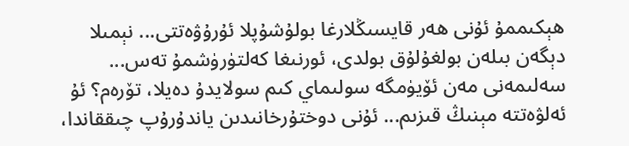ھېكىممۇ ئۇنى ھەر قايسىڭلارغا بولۇشۇپلا ئۇرۇۋەتتى... نېمىلا دېگەن بىلەن بولغۇلۇق بولدى، ئورنىغا كەلتۈرۈشمۇ تەس... سەلىمەنى مەن ئۆيۈمگە سولىماي كىم سولايدۇ دەيلا، تۆرەم؟ ئۇ ئەلۋەتتە مېنىڭ قىزىم... ئۇنى دوختۇرخانىدىن ياندۇرۇپ چىققاندا،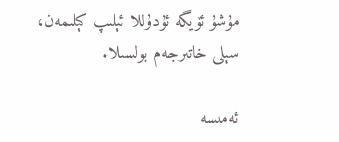مۇشۇ ئۆيگە ئۇدۇللا ئېلىپ كېلىمەن، سېلى خاتىرجەم بولسىلا.

ئەمىسە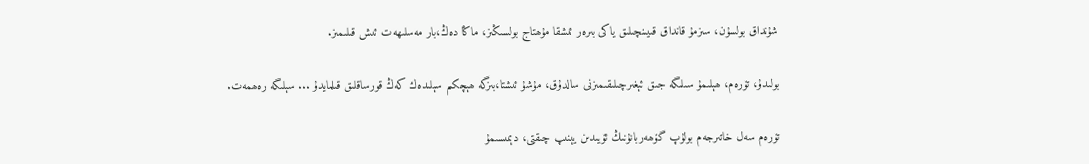شۇنداق بولسۇن، سىزمۇ قانداق قىيىنچىلىق ياكى بىرەر ئىشقا مۇھتاج بولسىڭىز، ماڭا دەڭ،بار مەسلىھەت ئىش قىلىمىز.

بولىدۇ، تۆرەم، ھېلىمۇ سىلىگە جىق ئېغىرچىلىقىمىزنى سالدۇق، مۇشۇ ئىشتا،بىزگە ھېچكىم سېلىدەك كەڭ قورساقلىق قىلمايدۇ ... سېلىگە رەھمەت.

تۆرەم سەل خاتىرجەم بولۇپ گۆھەربانۇنىڭ ئۆيىدىن يېنىپ چىقتى، دېمىسىمۇ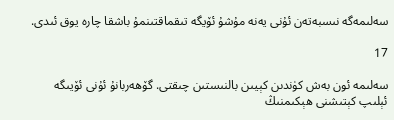سەلىمەگە نىسبەتەن ئۇنى يەنە مۇشۇ ئۆيگە تىقماقتىنمۇ باشقا چارە يوق ئىدى.

17

سەلىمە ئون بەش كۈندىن كېيىن بالنىستىن چىقتى. گۆھەربانۇ ئۇنى ئۆيىگە ئېلىپ كېتىشنى ھېكىمنىڭ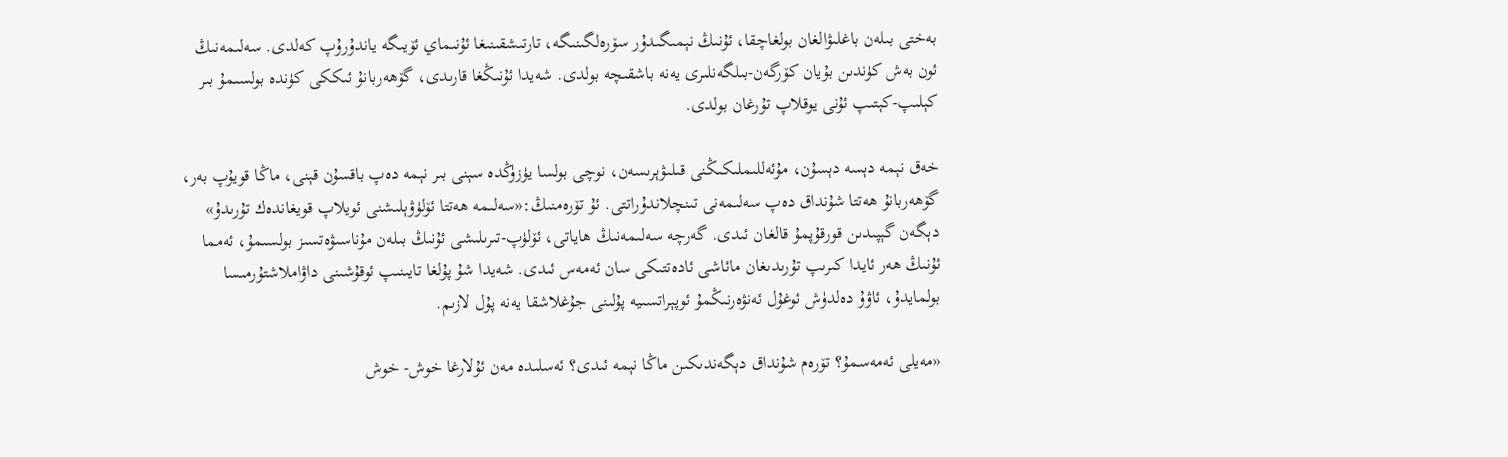بەختى بىلەن باغلىۋالغان بولغاچقا، ئۇنىڭ نېمىگىدۇر سۆرەلگىنىگە، تارتىشقىنىغا ئۇنىماي ئۆيىگە ياندۇرۇپ كەلدى. سەلىمەنىڭ ئون بەش كۈندىن بۇيان كۆرگەن-بىلگەنلىرى يەنە باشقىچە بولدى. شەيدا ئۇنىڭغا قارىدى، گۆھەربانۇ ئىككى كۈندە بولسىمۇ بىر كېلىپ-كېتىپ ئۇنى يوقلاپ تۇرغان بولدى.

خەق نېمە دېسە دېسۇن، مۇئەللىملىكىڭنى قىلىۋېرىسەن، نوچى بولسا يۈزۈڭدە سېنى بىر نېمە دەپ باقسۇن قېنى، ماڭا قويۇپ بەر، گۆھەربانۇ ھەتتا شۇنداق دەپ سەلىمەنى تىنچلاندۇراتتى. ئۇ تۆرەمنىڭ:«سەلىمە ھەتتا ئۆلۈۋېلىشنى ئويلاپ قويغاندەك تۇرىدۇ» دېگەن گېپىدىن قورقۇپمۇ قالغان ئىدى. گەرچە سەلىمەنىڭ ھاياتى، ئۆلۈپ-تىرىلىشى ئۇنىڭ بىلەن مۇناسىۋەتسىز بولسىمۇ، ئەمما ئۇنىڭ ھەر ئايدا كىرىپ تۇرىدىغان مائاشى ئادەتتىكى سان ئەمەس ئىدى. شەيدا شۇ پۇلغا تايىنىپ ئوقۇشىنى داۋاملاشتۇرمىسا بولمايدۇ، ئاۋۇ دەلدۈش ئوغۇل ئەنۋەرنىڭمۇ ئوپېراتسىيە پۇلىنى جۇغلاشقا يەنە پۇل لازىم.

«مەيلى ئەمەسمۇ؟ تۆرەم شۇنداق دېگەندىكىن ماڭا نېمە ئىدى؟ ئەسلىدە مەن ئۇلارغا خوش- خوش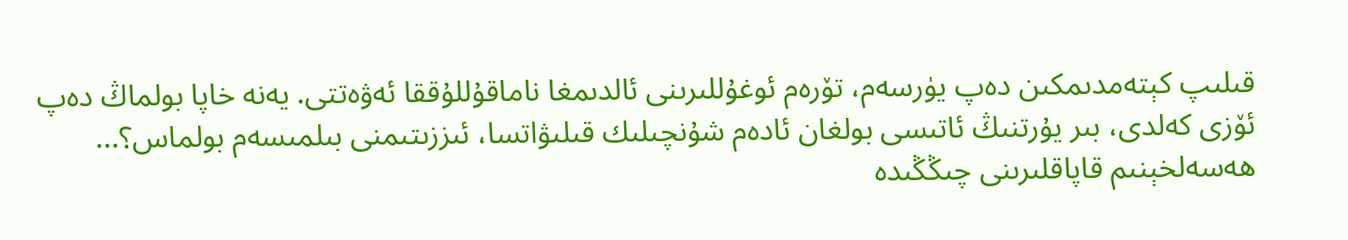قىلىپ كېتەمدىمكىن دەپ يۈرسەم، تۆرەم ئوغۇللىرىنى ئالدىمغا ناماقۇللۇققا ئەۋەتتى. يەنە خاپا بولماڭ دەپ ئۆزى كەلدى، بىر يۇرتنىڭ ئاتىسى بولغان ئادەم شۇنچىلىك قىلىۋاتسا، ئىززىتىمنى بىلمىسەم بولماس؟... ھەسەلخېنىم قاپاقلىرىنى چىڭڭىدە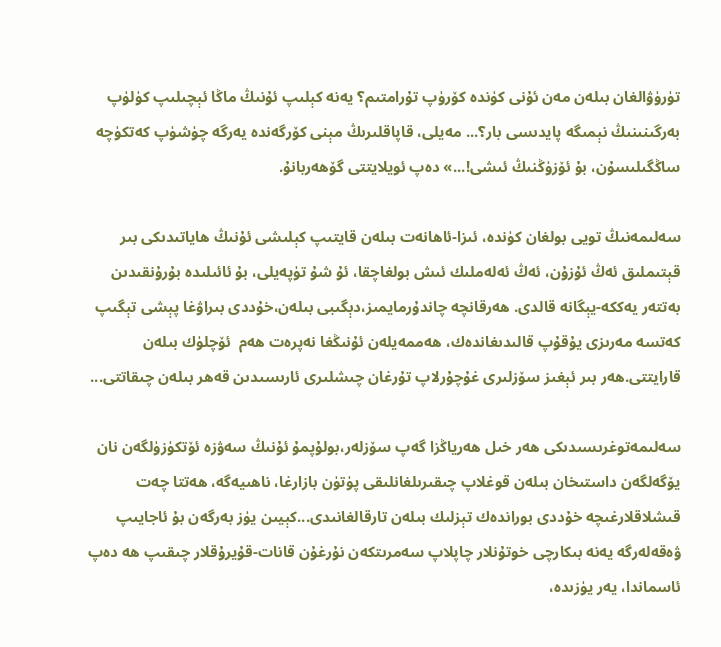تۈرۈۋالغان بىلەن مەن ئۇنى كۈندە كۆرۈپ تۇرامتىم؟ يەنە كېلىپ ئۇنىڭ ماڭا ئېچىلىپ كۈلۈپ بەرگىنىنىڭ نېمىگە پايدىسى بار؟... مەيلى، قاپاقلىرىڭ مېنى كۆرگەندە يەرگە چۈشۈپ كەتكۈچە ساڭگىلىسۇن، بۇ ئۆزۈڭنىڭ ئىشى!...» دەپ ئويلايتتى گۆھەربانۇ.

سەلىمەنىڭ تويى بولغان كۈندە، ئىزا-ئاھانەت بىلەن قايتىپ كېلىشى ئۇنىڭ ھاياتىدىكى بىر قېتىملىق ئەڭ ئۇزۇن، ئەڭ ئەلەملىك ئىش بولغاچقا، ئۇ شۇ تۈپەيلى، بۇ ئائىلىدە بۇرۇنقىدىن بەتتەر يەككە-يېگانە قالدى. ھەرقانچە چاندۇرمايمىز،دېگىبى بىلەن،خۇددى بىراۋغا پېشى تېگىپ كەتسە مەرىزى يۇقۇپ قالىدىغاندەك، ھەممەيلەن ئۇنىڭغا نەپرەت ھەم  ئۆچلۈك بىلەن قارايتتى.ھەر بىر ئېغىز سۆزلىرى غۇچۇرلاپ تۇرغان چىشلىرى ئارىسىدىن قەھر بىلەن چىقاتتى...

سەلىمەتوغرىسىدىكى ھەر خىل ھەرياڭزا گەپ سۆزلەر،بولۇپمۇ ئۇنىڭ سەۋزە ئۆتكۈزۈلگەن نان يۆگەلگەن داستىخان بىلەن قوغلاپ چىقىرىلغانلىقى پۈتۈن بازارغا، ناھىيەگە، ھەتتا چەت قىشلاقلارغىچە خۇددى بوراندەك تېزلىك بىلەن تارقالغانىدى...كېيىن يۈز بەرگەن بۇ ئاجايىپ ۋەقەلەرگە يەنە بىكارچى خوتۇنلار چاپلاپ سەمرىتكەن نۇرغۇن قانات-قۇيرۇقلار چىقىپ ھە دەپ ئاسماندا، يەر يۈزىدە،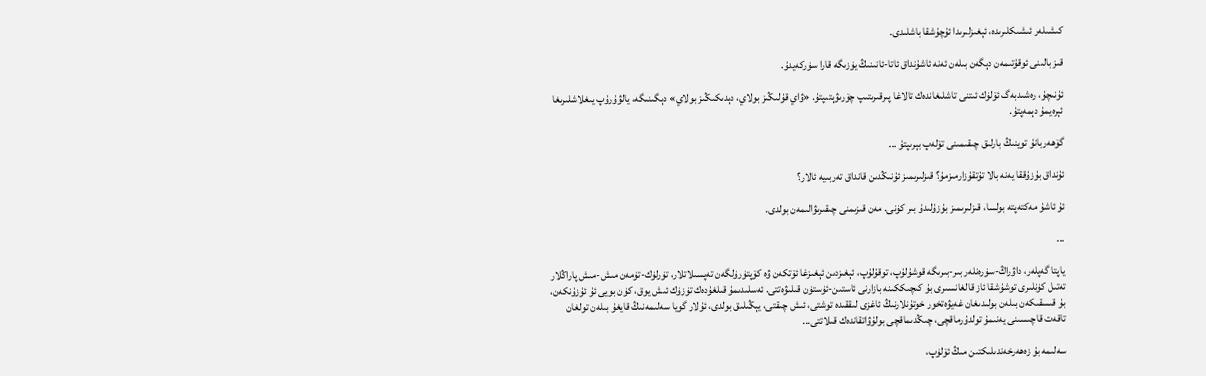كىشىلەر ئىشىكلىرىدە، ئېغىزلىرىدا ئۇچۇشقا باشلىدى.

قىز بالىنى ئوقۇتىمەن دېگەن بىلەن ئەنە ئاشۇنداق ئاتا-ئانىنىڭ يۈزىگە قارا سۈركەيدۇ.

ئۇنىچۇ، رەشىدبەگ ئۆلۈك ئىتنى تاشلىغاندەك تالاغا پىرقىرىتىپ چۆرىۋېتىپتۇ. «ۋاي قۇلىڭىز بولاي، دېدىكىڭىز بولاي» دېگىنىگە، يالۋۇرۇپ يىغلاشلىرىغا ئېرەيمۇ دېمەپتۇ.

گۆھەربانۇ توينىڭ بارلىق چىقىمىنى تۆلەپ بېرىپتۇ ...

ئۇنداق بۇزۇققا يەنە بالا تۇتقۇزارمىزمۇ؟ قىزلىرىمىز ئۇنىڭدىن قانداق تەربىيە ئالار؟

ئۇ ئاشۇ مەكتەپتە بولسا، قىزلىرىمىز بۇزۇلىدۇ بىر كۈنى. مەن قىزىمنى چىقىرىۋالىمەن بولدى.

...

ياپتا گەپلەر، داۋراڭ-سۈرەنلەر بىر-بىرىگە قوشۇلۇپ، توقۇلۇپ، ئېغىزدىن ئېغىزغا ئۆتكەن ۋە كۆپتۈرۈلگەن تەپسىلاتلار، تۈرلۈك-تۈمەن مىش-مىش پاراڭلار تەتىل كۈنلىرى توشۇشقا ئاز قالغانسىرى بۇ كىچىككىنە بازارنى ئاستىن-ئۈستۈن قىلىۋەتتى. ئەسلىدىمۇ قىلغۇدەك تۈزۈك ئىش يوق، كۈن بويى ئۇ ئۇزۇنكەن، بۇ قىسقىكەن بىلەن بولىدىغان غەيۋەتخور خوتۇنلارنىڭ ئاغزى لىققىدە توشتى، ئىش چىقتى، يېڭىلىق بولدى، ئۇلار گويا سەلىمەنىڭ قايغۇ بىلەن تولغان تاقەت قاچىسىنى يەنىمۇ تولدۇرماقچى، چىڭدىماقچى بولۇۋاتقاندەك قىلاتتى...

سەلىمە بۇ زەھەرخەندىلىكتىن مىڭ ئۆلۈپ،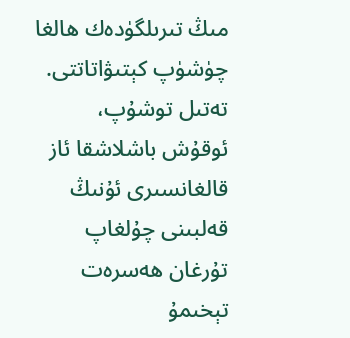مىڭ تىرىلگۈدەك ھالغا چۈشۈپ كېتىۋاتاتتى. تەتىل توشۇپ، ئوقۇش باشلاشقا ئاز قالغانسىرى ئۇنىڭ قەلبىنى چۇلغاپ تۇرغان ھەسرەت تېخىمۇ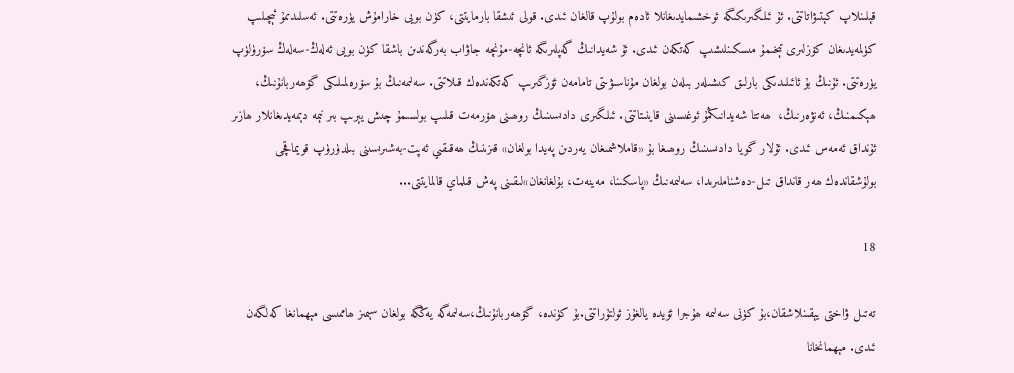قېلىنلاپ كېتىۋاتاتتى. ئۇ ئىلگىرىكىگە ئوخشىمايدىغانلا ئادەم بولۇپ قالغان ئىدى. قولى ئىشقا بارمايتتى، كۈن بويى خارامۇش يۈرەتتى. ئەسلىدىمۇ ئېچىلىپ كۈلمەيدىغان كۆزلىرى تېخىمۇ مىسكىنلىشىپ كەتكەن ئىدى. ئۇ شەيدانىڭ گەپلىرىگە ئانچە-مۇنچە جاۋاب بەرگەندىن باشقا كۈن بويى ئەلەڭ-سەلەڭ سۆرۈلۈپ يۈرەتتى. ئۇنىڭ بۇ ئائىلىدىكى بارلىق كىشىلەر بىلەن بولغان مۇناسىۋىتى تامامەن ئۆزگىرىپ كەتكەندەك قىلاتتى. سەلىمەنىڭ بۇ سۆرەلمىلىكى گۆھەربانۇنىڭ، ھېكىمنىڭ، ئەنۋەرنىڭ،  ھەتتا شەيدانىڭمۇ ئوغىسىنى قاينىتاتتى. ئىلگىرى دادىسىنىڭ روھىنى ھۆرمەت قىلىپ بولسىمۇ چىش يېرىپ بىر نېمە دېمەيدىغانلار ھازىر ئۇنداق ئەمەس ئىدى. ئۇلار گويا دادىسىنىڭ روھىغا بۇ «قاملاشمىغان يەردىن پەيدا بولغان» قىزىنىڭ ھەقىقىي ئەپت-بەشىرىسىنى بىلدۈرۈپ قويماقچى بولۇشقاندەك ھەر قانداق تىل-دەشناملىرىدا، سەلىمەنىڭ «پاسكىنا، مەينەت، بۇلغانغان»لىقىنى پەش قىلماي قالمايتتى...

18

تەتىل ۋاختى يېقىنلاشقان،بۇ كۈنى سەلىمە ھۇجرا ئۆيدە يالغۇز ئولتۇراتتى.بۇ كۈندە، گۆھەربانۇنىڭ،سەلىمەگە يەڭگە بولغان سېمىز ھاممىسى مېھمانغا كەلگەن ئىدى. مېھمانخانا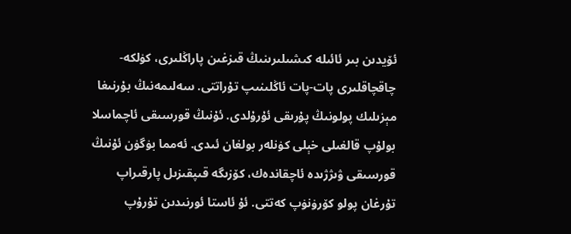ئۆيدىن بىر ئائىلە كىشىلىرىنىڭ قىزغىن پاراڭلىرى، كۈلكە-چاقچاقلىرى پات-پات ئاڭلىنىپ تۇراتتى. سەلىمەنىڭ بۇرنىغا مېزىلىك پولونىڭ پۇرىقى ئۇرۇلدى. ئۇنىڭ قورسىقى ئاچماسلا بولۇپ قالغىلى خېلى كۈنلەر بولغان ئىدى. ئەمما بۈگۈن ئۇنىڭ قورسىقى ۋىژژىدە ئاچقاندەك، كۆزىگە قىپقىزىل پارقىراپ تۇرغان پولو كۆرۈنۈپ كەتتى. ئۇ ئاستا ئورنىدىن تۇرۇپ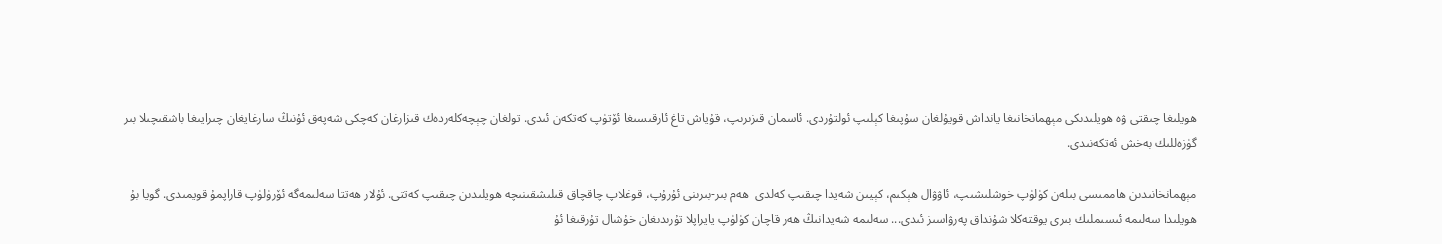ھويلىغا چىقتى ۋە ھويلىدىكى مېھمانخانىغا يانداش قويۇلغان سۇپىغا كېلىپ ئولتۇردى. ئاسمان قىزىرىپ، قۇياش تاغ ئارقىسىغا ئۆتۈپ كەتكەن ئىدى. تولغان چېچەكلەردەك قىزارغان كەچكى شەپەق ئۇنىڭ سارغايغان چىرايىغا باشقىچىلا بىر گۈزەللىك بەخش ئەتكەنىدى.

مېھمانخانىدىن ھاممىسى بىلەن كۈلۈپ خوشلىشىپ، ئاۋۋال ھېكىم، كېيىن شەيدا چىقىپ كەلدى  ھەم بىر-بىرىنى ئۇرۇپ، قوغلاپ چاقچاق قىلىشقىنىچە ھويلىدىن چىقىپ كەتتى. ئۇلار ھەتتا سەلىمەگە ئۆرۈلۈپ قاراپمۇ قويمىدى. گويا بۇ ھويلىدا سەلىمە ئىسىملىك بىرى يوقتەكلا شۇنداق پەرۋاسىز ئىدى... سەلىمە شەيدانىڭ ھەر قاچان كۈلۈپ يايراپلا تۇرىدىغان خۇشال تۇرقىغا ئۇ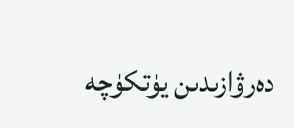دەرۋازىدىن يۈتكۈچە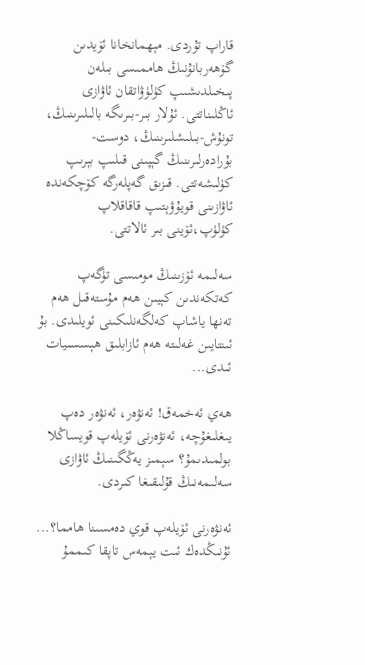قاراپ تۇردى. مېھمانخانا ئۆيدىن گۆھەربانۇنىڭ ھاممىسى بىلەن پىخىلدىشىپ كۈلۈۋاتقان ئاۋازى ئاڭلىناتتى. ئۇلار بىر-بىرىگە بالىلىرىنىڭ، تونۇش-بىلىشلىرىنىڭ، دوست- بۇرادەرلىرىنىڭ گېپىنى قىلىپ بېرىپ كۈلىشەتتى. قىزىق گەپلەرگە كۆچكەندە ئاۋازىنى قويۇۋېتىپ قاقاقلاپ كۈلۈپ،ئۆينى بىر ئالاتتى.

سەلىمە ئۆزىنىڭ مومىسى تۈگەپ كەتكەندىن كېيىن ھەم مۇستەقىل ھەم تەنھا ياشاپ كەلگەنلىكىنى ئويلىدى. بۇ ئىنتايىن غەلىتە ھەم ئازابلىق ھېسسىيات ئىدى...

ھەي ئەخمەق! ئەنۋەر، ئەنۋەر دەپ يىغلىغۇچە، ئەنۋەرنى ئۆيلەپ قويساڭلا بولمىدىمۇ؟ سېمىز يەڭگىنىڭ ئاۋازى سەلىمەنىڭ قۇلىقىغا كىردى.

ئەنۋەرنى ئۆيلەپ قوي دەمسىنا ھامما؟... ئۇنىڭدەك ئىت يېمەس تاپقا كىممۇ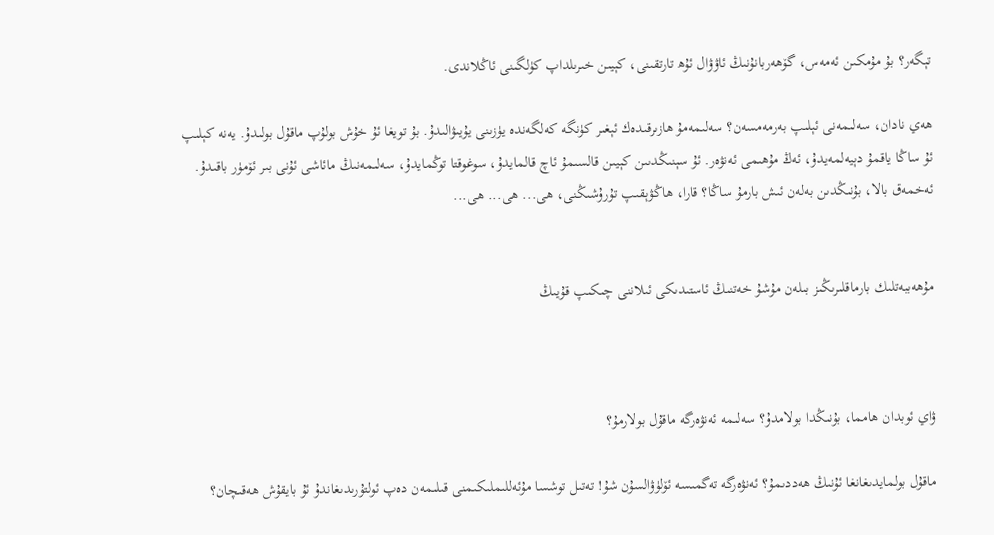تېگەر؟ بۇ مۇمكىن ئەمەس، گۆھەربانۇنىڭ ئاۋۋال ئۇھ تارتقىنى، كېيىن خىرىلداپ كۈلگىنى ئاڭلاندى.

ھەي نادان، سەلىمەنى ئېلىپ بەرمەمسەن؟ سەلىمەمۇ ھازىرقىدەك ئېغىر كۈنگە كەلگەندە يۈزىنى يۇيىۋالىدۇ. بۇ تويغا ئۇ خۇش بولۇپ ماقۇل بولىدۇ. يەنە كېلىپ ئۇ ساڭا ياقمۇ دېيەلمەيدۇ، ئەڭ مۇھىمى ئەنۋەر. ئۇ سېنىڭدىىن كېيىن قالسىمۇ ئاچ قالمايدۇ، سوغوقتا توڭمايدۇ، سەلىمەنىڭ مائاشى ئۇنى بىر ئۆمۈر باقىدۇ. ئەخمەق بالا، بۇنىڭدىن بەلەن ئىش بارمۇ ساڭا؟ قارا، ھاڭۋېقىپ تۇرۇشىڭنى، ھى... ھى... ھى...


مۇھەببەتلىك بارماقلىرىڭىز بىلەن مۇشۇ خەتنىڭ ئاستىدىكى ئىلاننى چىكىپ قۇيىڭ



ۋاي ئوبدان ھامما، بۇنىڭدا بولامدۇ؟ سەلىمە ئەنۋەرگە ماقۇل بولارمۇ؟

ماقۇل بولمايدىغانغا ئۇنىڭ ھەددىمۇ؟ ئەنۋەرگە تەگمىسە ئۆلۈۋالسۇن شۇ! تەتىل توشسا مۇئەللىملىكىمنى قىلىمەن دەپ ئولتۇرىدىغاندۇ ئۇ بايقۇش ھەقىچان؟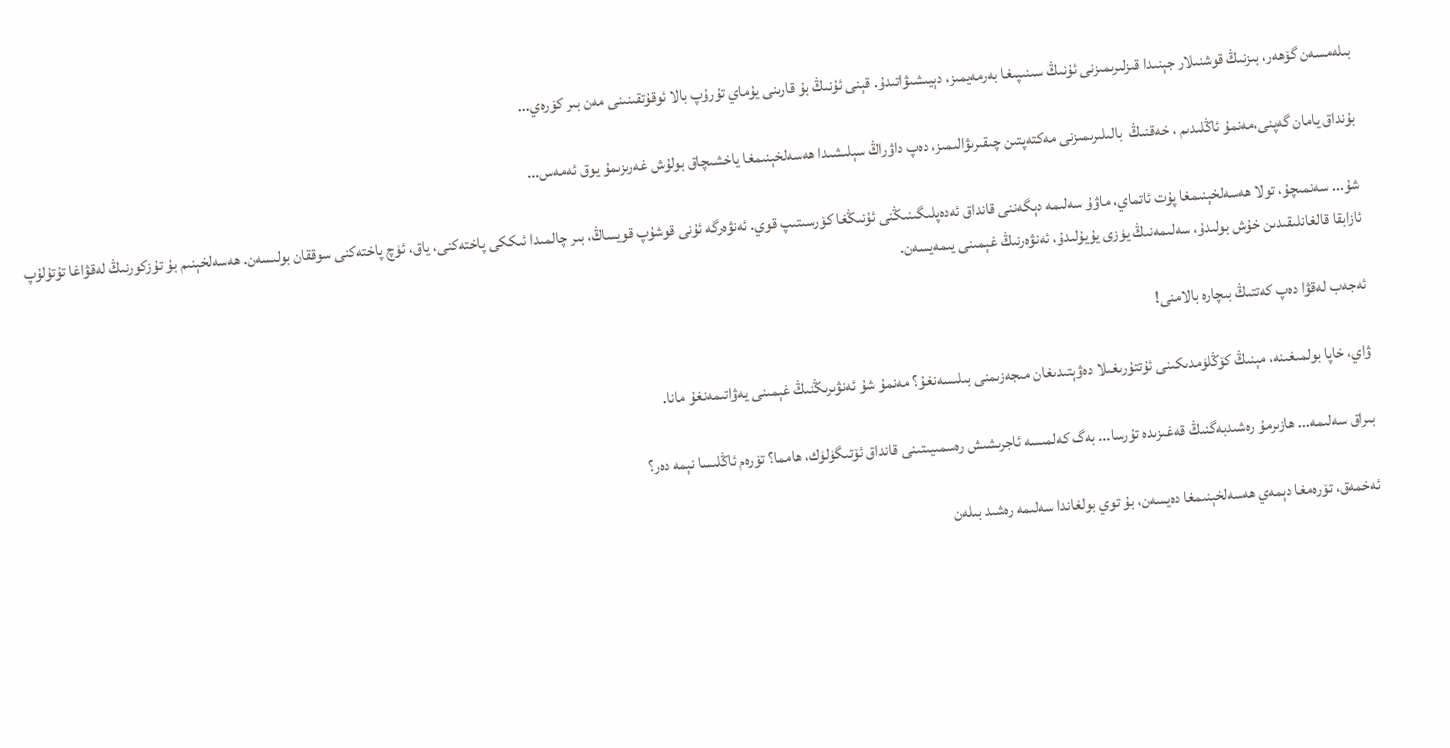بىلەمسەن گۆھەر، بىزنىڭ قوشنىلار جېنىدا قىزلىرىمىزنى ئۇنىڭ سىنىپىغا بەرمەيمىز، دېيىشىۋاتىدۇ. قېنى ئۇنىڭ بۇ قارىنى يۇماي تۇرۇپ بالا ئوقۇتقىنىنى مەن بىر كۆرەي...

بۇنداق يامان گەپنى،مەنمۇ ئاڭلىدىم ، خەقنىڭ  بالىلىرىمىزنى مەكتەپتىن چىقىرىۋالىمىز، دەپ داۋراڭ سېلىشىدا ھەسەلخېنىمغا ياخشىچاق بولۇش غەرىزىمۇ يوق ئەمەس...

شۇ... سەنمىچۇ، تولا ھەسەلخېنىمغا پۇت ئاتماي، ماۋۇ سەلىمە دېگەننى قانداق ئەدەپلىگىنىڭنى ئۇنىڭغا كۆرسىتىپ قوي. ئەنۋەرگە ئۇنى قوشۇپ قويساڭ، بىر چالمىدا ئىككى پاختەكنى، ياق، ئۈچ پاختەكنى سوققان بولىسەن. ھەسەلخېنىم بۇ تۇزكورنىڭ لەقۋاغا تۇتۇلۇپ ئازابقا قالغانلىقىدىن خۇش بولىدۇ، سەلىمەنىڭ يۈزى يۇيۇلىدۇ، ئەنۋەرنىڭ غېمىنى يىمەيسەن.

ئەجەب لەقۋا دەپ كەتتىڭ بىچارە بالامنى!

ۋاي، خاپا بولمىغىنە، مېنىڭ كۆڭلۈمدىكىنى ئۇتتۇرىغىلا دەۋېتىدىغان مىجەزىمنى بىلىسەنغۇ؟ مەنمۇ شۇ ئەنۋىرىڭنىڭ غېمىنى يەۋاتىمەنغۇ مانا.

بىراق سەلىمە... ھازىرمۇ رەشىدبەگنىڭ قەغىزىدە تۇرسا... بەگ كەلمىسە ئاجرىشىش رەسمىيىتىنى قانداق ئۆتىگۈلۈك، ھامما؟ تۆرەم ئاڭلىسا نېمە دەر؟

ئەخمەق، تۆرەمغا دېمەي ھەسەلخېنىمغا دەيسەن، بۇ توي بولغاندا سەلىمە رەشىد بىلەن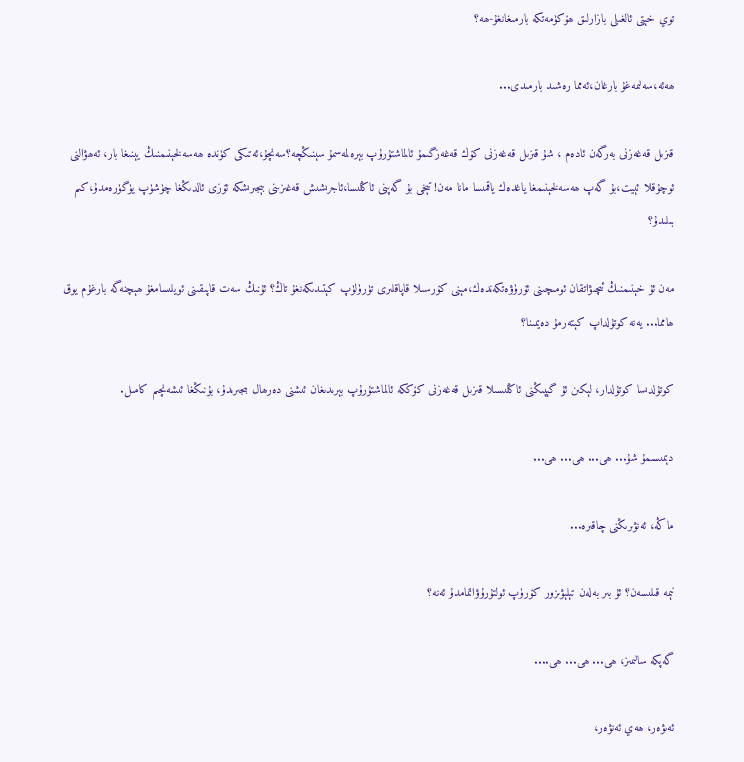توي خېتى ئالغىلى بازارلىق ھۆكۈمەتكە بارمىغانغۇ-ھە؟

ھەئە،سەلىمەغۇ بارغان،ئەمما رەشىد بارمىدى...

قىزىل قەغەزنى بەرگەن ئادەم ، شۇ قىزىل قەغەزنى كۆك قەغەزگىمۇ ئالماشتۇرۇپ بېرەلمەسمۇ سېنىڭچە؟سەنچۇ،ئەتىكى كۈندە ھەسەلخېنىمنىڭ يېنىغا بار، ئەھۋالنى ئوچۇقلا ئېيت،بۇ گەپ ھەسەلخېنىمغا ياغدەك ياقمىسا مانا مەن! تېخى بۇ گەپنى ئاڭلىسا،ئاجرىشىش قەغىزىنى بېجىرىشكە ئۆزى ئالدىڭغا چۈشۈپ يۈگۈرەمدۇ،كىم بىلىدۇ؟

مەن ئۇ خېنىمنىڭ ئىچىۋاتقان ئومىچىنى ئۆرۈۋەتكەندەك،مېنى كۆرسىلا قاپاقلىرى تۈرۈلۈپ كېتىدىكەنغۇ تاڭ؟ ئۇنىڭ سەت قاپىقىنى ئويلىسامغۇ ھېچنەگە بارغۇم يوق ھامما... يەنە كوتۇلداپ كېتەرمۇ دەيمىنا؟

كوتۇلدىسا كوتۇلدار، لېكىن ئۇ گېپىڭنى ئاڭلىسىلا قىزىل قەغەزنى كۆككە ئالماشتۇرۇپ بېرىدىغان ئىشنى دەرھال بىجىرىدۇ، بۇنىڭغا ئىشەنچىم كامىل.

دېمىسىمۇ شۇ... ھى... ھى... ھى...

ماڭە، ئەنۋىرىڭنى چاقىرە...

نېمە قىلىسەن؟ ئۇ بىر بەلەن تېلېۋىزور كۆرۈپ ئولتۇرۇۋاتمامدۇ ئەنە؟

گەپكە سالىمىز، ھى... ھى... ھى....

ئەىۋەر، ھەي ئەنۋەر،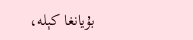بۇيانغا كېلە،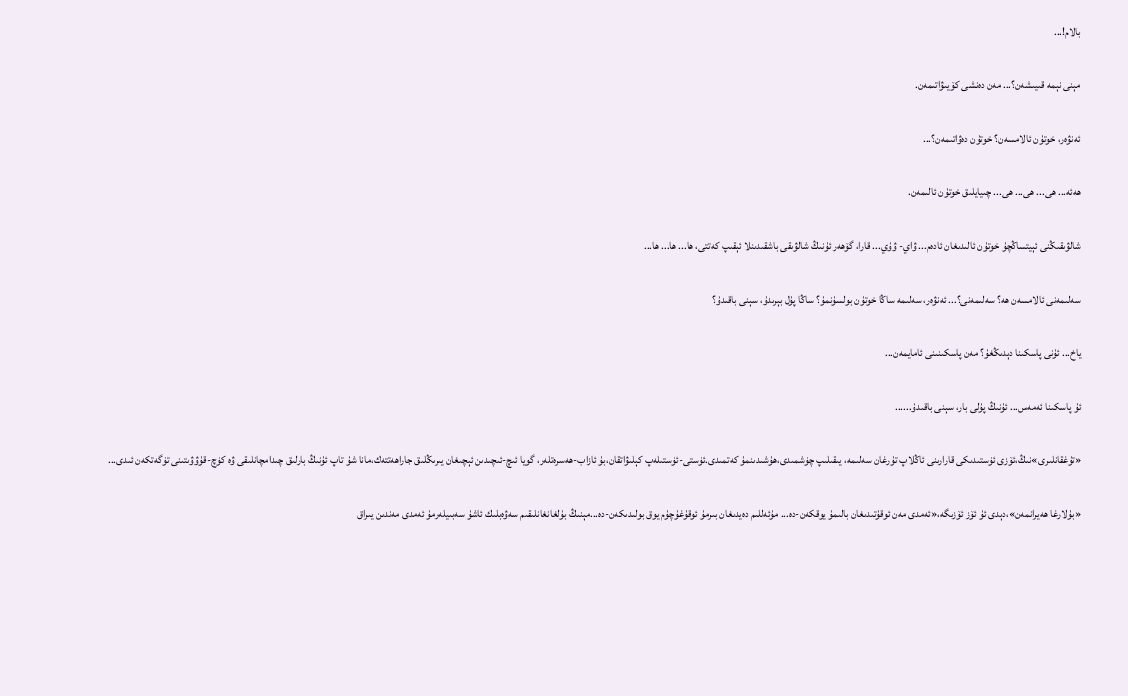بالام!...

مېنى نېمە قىيىشەن؟... مەن دەنشى كۆيىۋاتىمەن.

ئەنۋەر، خوتۇن ئالامسەن؟ خوتۇن دەۋاتىمەن؟...

ھەئە... ھى... ھى... ھى... چىيايلىق خوتۇن ئالىمەن.

شالۋىقىڭنى ئېيتساڭچۇ خوتۇن ئالىدىغان ئادەم... ۋاي- ۋۇي... قارا، گۆھەر ئۇنىڭ شالۋىقى باشقىدىنلا ئېقىپ كەتتى، ھا... ھا... ھا...

سەلىمەنى ئالامسەن ھە؟ سەلىمەنى؟... ئەنۋەر، سەلىمە ساڭا خوتۇن بولسۇنمۇ؟ ساڭا پۇل بېرىدۇ، سېنى باقىدۇ؟

ياخ... ئۇنى پاسكىنا دېدىڭغۇ؟ مەن پاسكىنىنى ئامايمەن...

ئۇ پاسكىنا ئەمەس... ئۇنىڭ پۇلى بار، سېنى باقىدۇ......

«تۇغقانلىرى»نىڭ،ئۆزى ئۈستىدىكى قارارىنى ئاڭلاپ تۇرغان سەلىمە، يىقىلىپ چۈشمىدى،ھۇشىدىنمۇ كەتمىدى.ئۈستى-ئۈستىلەپ كېلىۋاتقان،بۇ ئازاب-ھەسرەتلەر، گويا ئىچ-ئىچىدىن ئېچىغان يىرىڭلىق جاراھەتتەك،مانا شۇ تاپ ئۇنىڭ بارلىق چىدامچانلىقى ۋە كۈچ-قۇۋۋىتىنى تۈگەتكەن ئىدى...

«بۇلارغا ھەيرانمەن»،دېدى ئۇ ئۆز ئۆزىگە،«ئەمدى مەن ئوقۇتىدىغان بالىمۇ يوقكەن-دە... مۇئەللىم دەيدىغان بىرمۇ ئوقۇغۇچۇم يوق بولىدىكەن-دە...مېنىڭ بۇلغانغانلىقىم سەۋەبلىك ئاشۇ سەبىيلەرمۇ ئەمدى مەندىن يىراق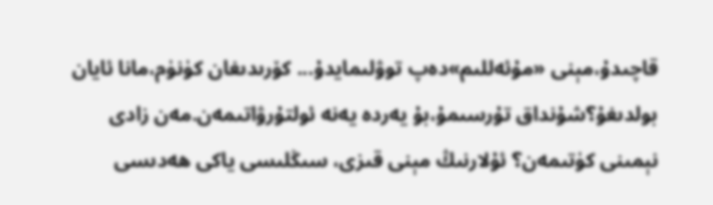قاچىدۇ،مېنى «مۇئەللىم»دەپ توۋلىمايدۇ... كۆرىدىغان كۈنۈم،مانا ئايان بولدىغۇ؟شۇنداق تۇرسىمۇ،بۇ يەردە يەنە ئولتۇرۋاتىمەن.مەن زادى نېمىنى كۈتىمەن؟ ئۇلارنىڭ مېنى قىزى، سىڭلىسى ياكى ھەدىسى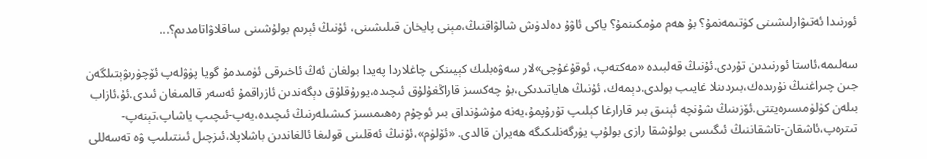ئورنىدا ئەتىۋارلىشىنى كۈتىمەنمۇ؟ بۇ ھەم مۇمكىنمۇ؟ ياكى ئاۋۇ دەلدۈش شالۋاقنىڭ،مېنى پايخان قىلىشىنى، ئۇنىڭ ئېرىم بولۇشىنى ساقلاۋاتامدىم؟...

سەلىمە،ئاستا ئورنىدىن تۇردى.ئۇنىڭ قەلبىدە «مەكتەپ، ئوقۇغۇچى»لار سەۋەبلىك كېيىنكى چاغلاردا پەيدا بولغان ئەڭ ئاخىرقى ئۈمىدمۇ گويا پۈۋلەپ ئۆچۈرىۋېتىلگەن جىن چىراغنىڭ نۇرىدەك،بىردىنلا غايىب بولدى.دېمەك، ئۇنىڭ ھاياتىدىكى،بۇ چەكسىز قاراڭغۇلۇق ئىچىدە،يورۇقلۇق دېگەندىن ئازراقمۇ ئەسەر قالمىغان ئىدى.ئۇ،ئازاب بىلەن كۈلۈمسىرەيتتى.ئۆزىنىڭ شۇنچە ئېنىق بىر قارارغا كېلىپ تۇرۇپمۇ،يەنە مۇشۇنداق بىر ئوچۇم رەھىمسىز كىشىلەرنىڭ ئىچىدە،يەپ-ئىچىپ ياشاپ،تېنەپ-تىترەپ،ئاشقان-تاشقاننىڭ ئىگىسى بولۇشقا رازى بولۇپ يۈرگەنلىكىگە ھەيران قالدى. «ئۆلۈم»،ئۇنىڭ ئەقلىنى قولىغا ئالغاندىن باشلاپلا،ئىزچىل ئىنتىلىپ ۋە تەسەللى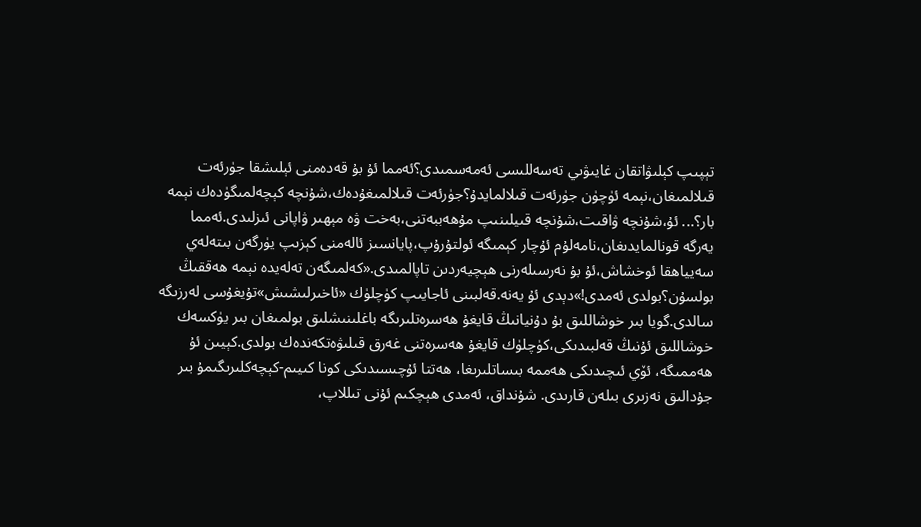تېپىپ كېلىۋاتقان غايىۋىي تەسەللىسى ئەمەسمىدى؟ئەمما ئۇ بۇ قەدەمنى ئېلىشقا جۈرئەت قىلالمىغان،نېمە ئۈچۈن جۈرئەت قىلالمايدۇ؟جۈرئەت قىلالمىغۇدەك،شۇنچە كېچەلمىگۈدەك نېمە بار؟... ئۇ،شۇنچە ۋاقىت،شۇنچە قىيلىنىپ مۇھەببەتنى،بەخت ۋە مېھىر ۋاپانى ئىزلىدى.ئەمما يەرگە قونالمايدىغان،نامەلۇم ئۇچار كېمىگە ئولتۇرۇپ،پايانسىز ئالەمنى كېزىپ يۈرگەن بىتەلەي سەيياھقا ئوخشاش،ئۇ بۇ نەرسىلەرنى ھېچيەردىن تاپالمىدى.«كەلمىگەن تەلەيدە نېمە ھەققىڭ بولسۇن؟بولدى ئەمدى!»دېدى ئۇ يەنە.قەلبىنى ئاجايىپ كۈچلۈك «ئاخىرلىشىش»تۇيغۇسى لەرزىگە سالدى.گويا بىر خوشاللىق بۇ دۇنيانىڭ قايغۇ ھەسرەتلىرىگە باغلىنىشلىق بولمىغان بىر يۈكسەك خوشاللىق ئۇنىڭ قەلبىدىكى،كۈچلۈك قايغۇ ھەسرەتنى غەرق قىلىۋەتكەندەك بولدى.كېيىن ئۇ ھەممىگە، ئۆي ئىچىدىكى ھەممە بىساتلىرىغا، ھەتتا ئۇچىسىدىكى كونا كىيىم-كېچەكلىرىگىمۇ بىر جۇدالىق نەزىرى بىلەن قارىدى. شۇنداق، ئەمدى ھېچكىم ئۇنى تىللاپ،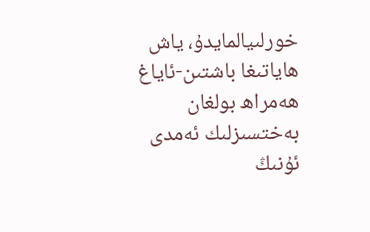خورلىيالمايدۇ، ياش ھاياتىغا باشتىن-ئاياغ ھەمراھ بولغان بەختسىزلىك ئەمدى ئۇنىڭ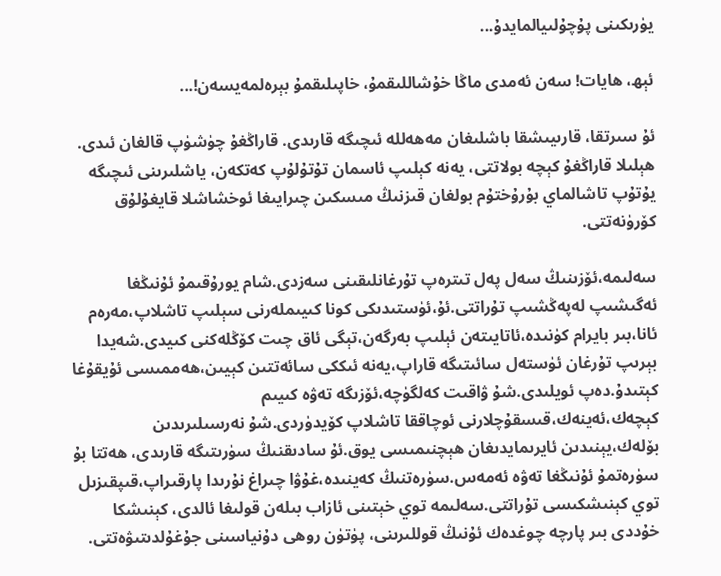يۈرىكىنى پۇچۇلىيالمايدۇ...

ئېھ، ھايات! سەن ئەمدى ماڭا خۇشاللىقمۇ، خاپىلىقمۇ بېرەلمەيسەن!...

ئۇ سىرتقا، قارىيىشقا باشلىغان مەھەللە ئىچىگە قارىدى. قاراڭغۇ چۈشۈپ قالغان ئىدى. ھېلىلا قاراڭغۇ كېچە بولاتتى، يەنە كېلىپ ئاسمان تۇتۇلۇپ كەتكەن، ياشلىرىنى ئىچىگە يۇتۇپ تاشالماي بۇرۇختۇم بولغان قىزنىڭ مىسكىن چىرايىغا ئوخشاشلا قايغۇلۇق كۆرۈنەتتى.

سەلىمە،ئۆزىنىڭ سەل پەل تىترەپ تۇرغانلىقىنى سەزدى.شام يورۇقىمۇ ئۇنىڭغا ئەگىشىپ لەپەڭشىپ تۇراتتى.ئۇ،ئۈستىدىكى كونا كىيىملەرنى سېلىپ تاشلاپ،مەرەم ئانا،بىر بايرام كۈنىدە،ئاتايىتەن ئېلىپ بەرگەن،تېگى ئاق چىت كۆڭلەكنى كىيدى.شەيدا بېرىپ تۇرغان ئۈستەل سائىتىگە قاراپ،يەنە ئىككى سائەتتىن كېيىن،ھەممىسى ئۇيقۇغا كېتىدۇ.دەپ ئويلىدى.شۇ ۋاقىت كەلگۈچە،ئۆزىگە تەۋە كىيىم كېچەك،ئەينەك،قىسقۇچلارنى ئوچاققا تاشلاپ كۆيدۈردى.شۇ نەرسىلىرىدىن بۆلەك،يېنىدىن ئايرىمايدىغان ھېچنىمىسى يوق.ئۇ سادىقنىڭ سۈرىتىگە قارىدى، ھەتتا بۇ سۈرەتمۇ ئۇنىڭغا تەۋە ئەمەس.سۈرەتنىڭ كەينىدە،غۇۋا چىراغ نۇرىدا پارقىراپ،قىپقىزىل توي كېنىشكىسى تۇراتتى.سەلىمە توي خېتىنى ئازاب بىلەن قولىغا ئالدى، كېنىشكا خۇددى بىر پارچە چوغدەك ئۇنىڭ قوللىرىنى، پۈتۈن روھى دۇنياسىنى جۇغۇلدىتىۋەتتى.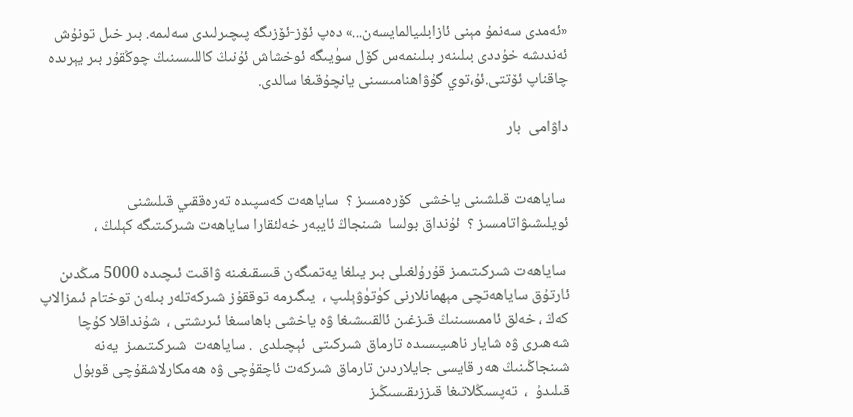«ئەمدى سەنمۇ مېنى ئازابلىيالمايسەن...» دەپ ئۆز-ئۆزىگە پىچىرلىدى سەلىمە. بىر خىل تونۇش ئەندىشە خۇددى بىلىنەر بىلىنمەس كۆل سۈيىگە ئوخشاش ئۇنىڭ كاللىسىنىڭ چوڭقۇر بىر يېرىدە چاقناپ ئۆتتى.ئۇ،توي گۇۋاھنامىسىنى يانچۇقىغا سالدى.

داۋامى  بار


 ساياھەت قىلشىنى ياخشى  كۆرەمسىز ؟  ساياھەت كەسپىدە تەرەققىي قىلىشنى ئويلىشىۋاتامسىز ؟  ئۇنداق بولسا  شىنجاڭ ئايبەر خەلئقارا ساياھەت شىركىتىگە كېلىڭ ،

 ساياھەت شىركىتىمىز قۇرۇلغىلى بىر يىلغا يەتمىگەن قىسقىغىنە ۋاقىت ئىچىدە 5000 مىڭدىن ئارتۇق ساياھەتچى مېھمانلارنى كۈتۈۋېلىپ ،  يىگىرمە توققۇز شىركەتلەر بىلەن توختام ئىمزالاپ كەڭ ، خەلق ئاممىسىنىڭ قىزغىن ئالقىىشىغا ۋە ياخشى باھاسىغا ئىرىشتى ،  شۇنداقلا كۇچا شەھىرى ۋە شايار ناھىيىسىدە تارماق شىركىتى  ئېچىلدى  . ساياھەت  شىركىتىمىز  يەنە شىنجاڭىنىڭ ھەر قايسى جايلاردىن تارماق شىركەت ئاچقۇچى ۋە ھەمكارلاشقۇچى قوبۇل قىلىدۇ  ،  تەپسىڭلاتىغا قىززىقىسىڭىز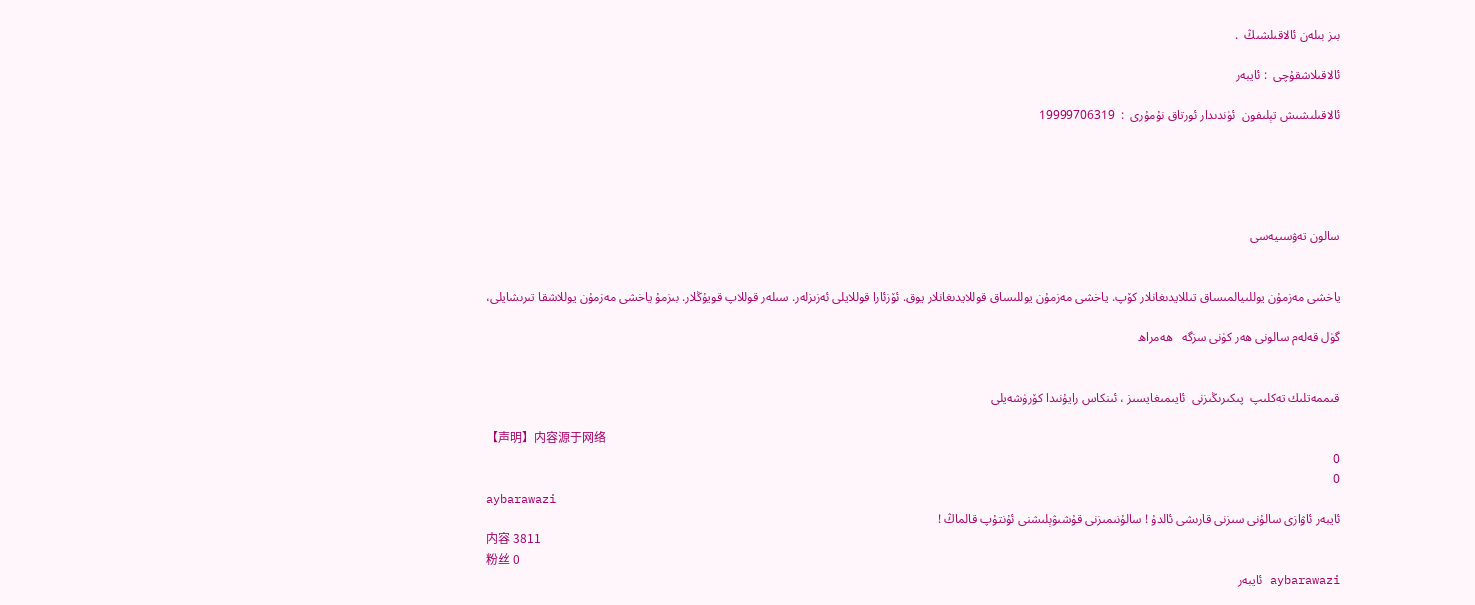بىز بىلەن ئالاقىلشىڭ  .

ئالاقىلاشقۇچى  : ئايبەر

ئالاقىلىشىش تېلىفون  ئۈندىدار ئورتاق نۇمۇرى  :  19999706319





سالون تەۋسىيەسى


ياخشى مەزمۇن يوللىيالمىساق تىللايدىغانلار كۆپ. ياخشى مەزمۇن يوللىساق قوللايدىغانلار يوق. ئۆزئارا قوللايلى ئەزىزلەر. سىلەر قوللاپ قويۇڭلار. بىزمۇ ياخشى مەزمۇن يوللاشقا تىرىشايلى،

گۈل قەلەم سالونى ھەر كۈنى سزگە   ھەمراھ


قىممەتلىك تەكلىپ  پىكىرىڭىزنى  ئايىمىغايسىز ، ئىنكاس رايۇنىدا كۆرۈشەيلى

【声明】内容源于网络
0
0
aybarawazi
ئايبەر ئاۋازى سالۇنى سىزنى قارىشى ئالدۇ ! سالۇنىمىزنى قۇشىۋېلىشنى ئۇنتۇپ قالماڭ !
内容 3811
粉丝 0
aybarawazi ئايبەر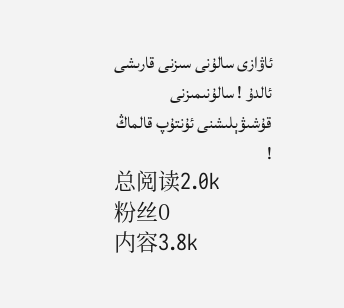ئاۋازى سالۇنى سىزنى قارىشى ئالدۇ ! سالۇنىمىزنى قۇشىۋېلىشنى ئۇنتۇپ قالماڭ !
总阅读2.0k
粉丝0
内容3.8k